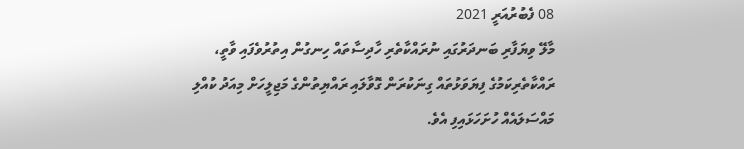08 ފެބުރުއަރީ 2021
މާލޭ ވިޔަފާރި ބަނދަރުގައި ނުރައްކާތެރި ހާދިސާތައް ހިނގުން އިތުރުވެފައި ވާތީ، ރައްކާތެރިކަމުގެ ފިޔަވަޅުތައް ގިނަކުރަން ގޮވާލައި ރައްޔިތުންގެ މަޖިލީހަށް މިއަދު ކުއްލި މައްސަލައެއް ހުށަހަޅައިފި އެވެ.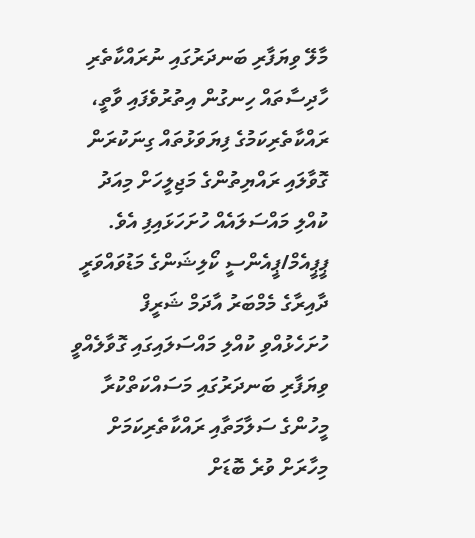މާލޭ ވިޔަފާރި ބަނދަރުގައި ނުރައްކާތެރި ހާދިސާތައް ހިނގުން އިތުރުވެފައި ވާތީ، ރައްކާތެރިކަމުގެ ފިޔަވަޅުތައް ގިނަކުރަން ގޮވާލައި ރައްޔިތުންގެ މަޖިލީހަށް މިއަދު ކުއްލި މައްސަލައެއް ހުށަހަޅައިފި އެވެ.
ޕީޕީއެމް/ޕީއެންސީ ކޯލިޝަންގެ މަޑުވައްވަރީ ދާއިރާގެ މެމްބަރު އާދަމް ޝަރީފް ހުށަހެޅުއްވި ކުއްލި މައްސަލައިގައި ގޮވާލެއްވީ ވިޔަފާރި ބަނދަރުގައި މަސައްކަތްކުރާ މީހުންގެ ސަލާމަތާއި ރައްކާތެރިކަމަށް މިހާރަށް ވުރެ ބޮޑަށް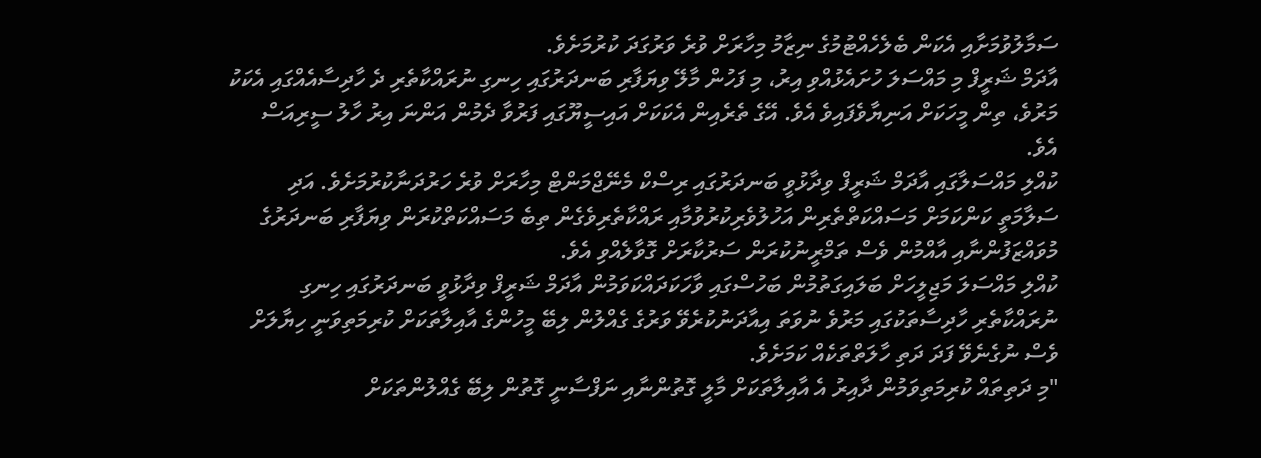ސަމާލުވުމަށާއި އެކަން ބެލެހެއްޓުމުގެ ނިޒާމު މިހާރަށް ވުރެ ވަރުގަދަ ކުރުމަށެވެ.
އާދަމް ޝަރީފް މި މައްސަލަ ހުށައެޅުއްވި އިރު، މި ފަހުން މާލޭ ވިޔަފާރި ބަނދަރުގައި ހިނގި ނުރައްކާތެރި ދެ ހާދިސާއެއްގައި އެކަކު މަރުވެ، ތިން މީހަކަށް އަނިޔާވެފައިވެ އެވެ. އޭގެ ތެރެއިން އެކަކަށް އައިސީޔޫގައި ފަރުވާ ދެމުން އަންނަ އިރު ހާލު ސީރިއަސް އެވެ.
ކުއްލި މައްސަލާގައި އާދަމް ޝަރީފް ވިދާޅުވީ ބަނދަރުގައި ރިސްކް މެނޭޖްމަންޓް މިހާރަށް ވުރެ ހަރުދަނާކުރުމަށެވެ. އަދި ސަލާމަތީ ކަންކަމަށް މަސައްކަތްތެރިން އަހުލުވެރިކުރުވުމާއި ރައްކާތެރިވެގެން ތިބެ މަސައްކަތްކުރަން ވިޔަފާރި ބަނދަރުގެ މުވައްޒަފުންނާއި އާއްމުން ވެސް ތަމްރީނުކުރަން ސަރުކާރަށް ގޮވާލެއްވި އެވެ.
ކުއްލި މައްސަލަ މަޖިލީހަށް ބަލައިގަތުމުން ބަހުސްގައި ވާހަކަދައްކަވަމުން އާދަމް ޝަރީފް ވިދާޅުވީ ބަނދަރުގައި ހިނގި ނުރައްކާތެރި ހާދިސާތަކުގައި މަރުވެ ނުވަތަ އިއާދަނުކުރެވޭ ވަރުގެ ގެއްލުން ލިބޭ މީހުންގެ އާއިލާތަކަށް ކުރިމަތިވަނީ ހިޔާލަށް ވެސް ނުގެނެވޭ ފަދަ ދަތި ހާލަތްތަކެއް ކަމަށެވެ.
"މި ދަތިތައް ކުރިމަތިވަމުން ދާއިރު އެ އާއިލާތަކަށް މާލީ ގޮތުންނާއި ނަފްސާނީ ގޮތުން ލިބޭ ގެއްލުންތަކަށް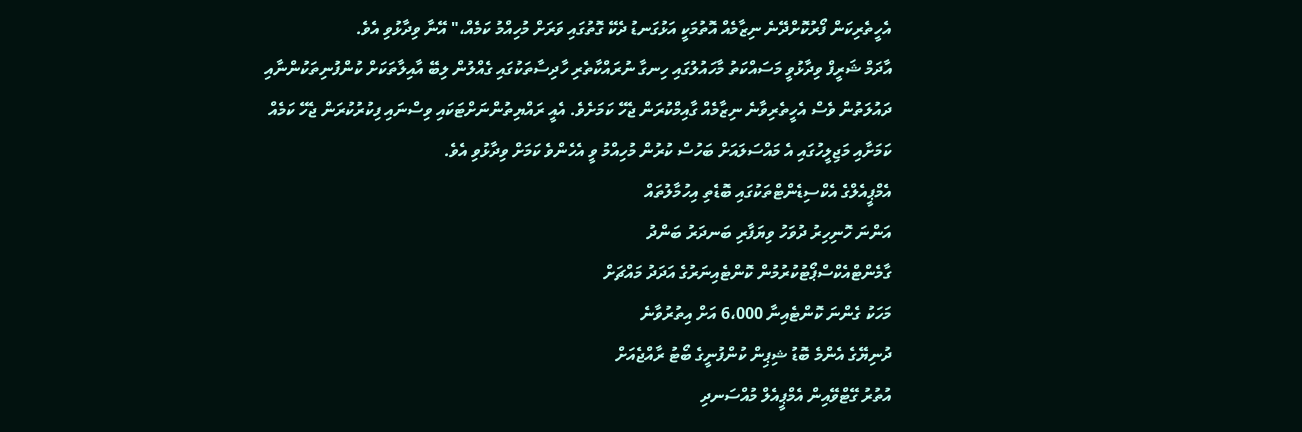އެހީތެރިކަން ފޯރުކޮށްދޭނެ ނިޒާމެއް އޮތުމަކީ އަޅުގަނޑު ދެކޭ ގޮތުގައި ވަރަށް މުހިއްމު ކަމެއް،" އޭނާ ވިދާޅުވި އެވެ.
އާދަމް ޝަރީފް ވިދާޅުވީ މަސައްކަތު މާހައުލުގައި ހިނގާ ނުރައްކާތެރި ހާދިސާތަކުގައި ގެއްލުން ލިބޭ އާއިލާތަކަށް ކުންފުނިތަކުންނާއި ދައުލަތުން ވެސް އެހީތެރިވާނެ ނިޒާމެއް ގާއިމްކުރަން ޖެހޭ ކަމަށެވެ. އެއީ ރައްޔިތުންނަށްޓަކައި ވިސްނައި ފިކުރުކުރަން ޖެހޭ ކަމެއް ކަމަށާއި މަޖިލީހުގައި އެ މައްސަލައަށް ބަހުސް ކުރުން މުހިއްމު ވީ އެހެންވެ ކަމަށް ވިދާޅުވި އެވެ.
އެމްޕީއެލްގެ އެކްސިޑެންޓްތަކުގައި ބޮޑެތި އިހުމާލުތައް
އަންނަ ހޮނިހިރު ދުވަހު ވިޔަފާރި ބަނދަރު ބަންދު
ގާމެންޓްއެކްސްޕޯޓުކުރުމުން ކޮންޓެއިނަރުގެ އަދަދު މައްޗަށް
މަހަކު ގެންނަ ކޮންޓެއިނާ 6،000 އަށް އިތުރުވާނެ
ދުނިޔޭގެ އެންމެ ބޮޑު ޝިޕިން ކުންފުނީގެ ބޯޓު ރާއްޖެއަށް
އުތުރު ގޭޓްވޭއިން އެމްޕީއެލް މުއްސަނދި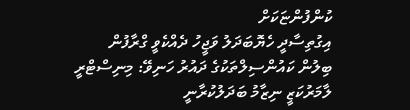ކުންފުންޏަކަށް
އިގުތިސާދީ ހެޔޮބަދަލު ވަޖީހު ދެއްކެވީ ގްރާފުން
ބިލުން ކައުންސިލްތަކުގެ ދައުރު ހަނިވޭ: މިނިސްޓްރީ
ލާމަރުކަޒީ ނިޒާމު ބަދަލުކުރާނީ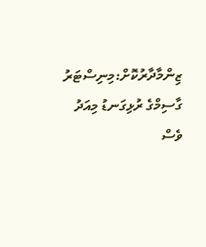ޒިންމާދާރުކޮށް:މިނިސްޓަރު
ގާސިމްގެ ރުޅިގަނޑު މިއަދު ވެސް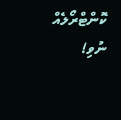ކޮންޓްރޯލެއް ނުވި!